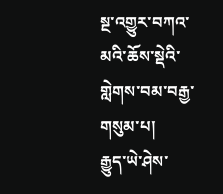སྔ་འགྱུར་བཀའ་མའི་ཆོས་སྡེའི་གླེགས་བམ་བརྒྱ་གསུམ་པ།
རྒྱུད་ཡེ་ཤེས་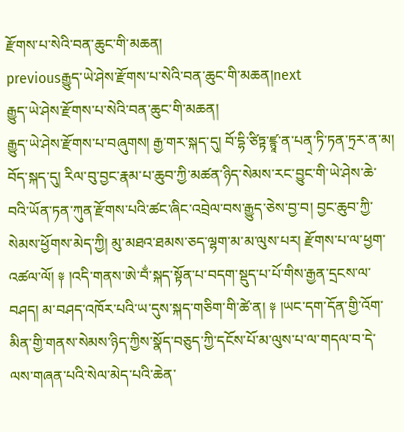རྫོགས་པ་སེའི་བན་ཆུང་གི་མཆན།
previousརྒྱུད་ཡེ་ཤེས་རྫོགས་པ་སེའི་བན་ཆུང་གི་མཆན།next
རྒྱུད་ཡེ་ཤེས་རྫོགས་པ་སེའི་བན་ཆུང་གི་མཆན།
རྒྱུད་ཡེ་ཤེས་རྫོགས་པ་བཞུགས། རྒྱ་གར་སྐད་དུ། བོ་དྷི་ཙིཏྟ་ཛྙཱ་ན་པན྄་ཏི་ཏན་ཏྲར་ན་མ། བོད་སྐད་དུ། རིལ་བུ་བྱང་རྣམ་པ་ཆུབ་ཀྱི་མཚན་ཉིད་སེམས་རང་བྱུང་གི་ཡེ་ཤེས་ཆེ་བའི་ཡོན་ཏན་ཀུན་རྫོགས་པའི་ཚང་ཞིང་འབྲེལ་བས་རྒྱུད་ཅེས་བྱ་བ། བྱང་ཆུབ་ཀྱི་སེམས་ཕྱོགས་མེད་ཀྱི། མུ་མཐའ་ཐམས་ཅད་ལྷག་མ་མ་ལུས་པར། རྫོགས་པ་ལ་ཕྱག་འཚལ་ལོ། ༈ །འདི་གནས་ཨེ་བྂ་སྐད་སྟོན་པ་བདག་སྡུད་པ་པོ་གིས་རྒྱན་དྲངས་ལ་བཤད། མ་བཤད་འཁོར་པའི་ཡ་དུས་སྐད་གཅིག་གི་ཚེ་ན། ༈ །ཡང་དག་དོན་གྱི་འོག་མིན་གྱི་གནས་སེམས་ཉིད་ཀྱིས་སྣོད་བཅུད་ཀྱི་དངོས་པོ་མ་ལུས་པ་ལ་གདལ་བ་དེ་ལས་གཞན་པའི་སེལ་མེད་པའི་ཆེན་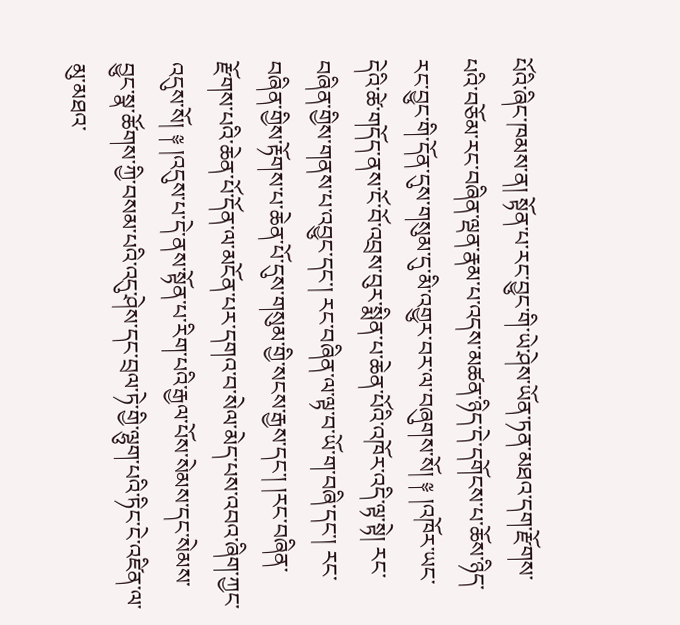པོའི་ཞིང་ཁམས་ན། སྟོན་པ་རང་བྱུང་གི་ཡེ་ཤེས་ཡོན་ཏན་མཐའ་དག་རྫོགས་པའི་བཅོམ་རང་བཞིན་ལྡན་རྣམ་པ་འདས་མཚན་ཉིད་དེ་དགོངས་པ་ཆོས་ཉིད་རང་བྱུང་གི་དོན་དུས་གསུམ་དུ་མི་འགྱུར་བར་ལ་བཞུགས་སོ། ༈ །འཁོར་ཡང་དེའི་ཚེ་གདོད་ནས་ངོ་བོ་འབྲས་བུར་སྨིན་པ་ཆེན་པོའི་འཁོར་འདི་ལྟ་སྟེ། རང་བཞིན་གྱིས་གནས་པ་འབྱུང་དང་། རང་བཞིན་ལ་ལྟ་བ་ཡོ་ག་བཞི་དང་། རང་བཞིན་གྱིས་རྟོགས་པ་ཆེན་པོ་དུས་གསུམ་གྱི་སངས་རྒྱས་དང་། །རང་བཞིན་རྫོགས་པའི་ཆེན་པོ་དོན་ལ་མངོན་པར་དགའ་བ་སེལ་མེད་པས་འབའ་ཞིག་ཀྱང་འདུས་སོ། ༈ །འདུས་པ་དེ་ནས་སྟོན་པ་རིག་པའི་རྒྱལ་པོས་སེམས་དང་སེམས་བྱུང་སྣ་ཚོགས་ཀྱི་བསམ་པའི་འདུ་ཤེས་དང་བྲལ་ཏེ་གྱི་ལྷུག་པའི་ཏིང་ངེ་འཛིན་ལ་མུ་མཐའ་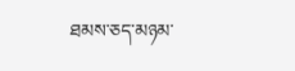ཐམས་ཅད་མཉམ་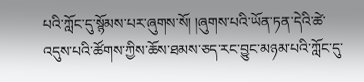པའི་ཀློང་དུ་སྙོམས་པར་ཞུགས་སོ། །ཞུགས་པའི་ཡོན་ཏན་དེའི་ཚེ་འདུས་པའི་ཚོགས་ཀྱིས་ཆོས་ཐམས་ཅད་རང་བྱུང་མཉམ་པའི་ཀློང་དུ་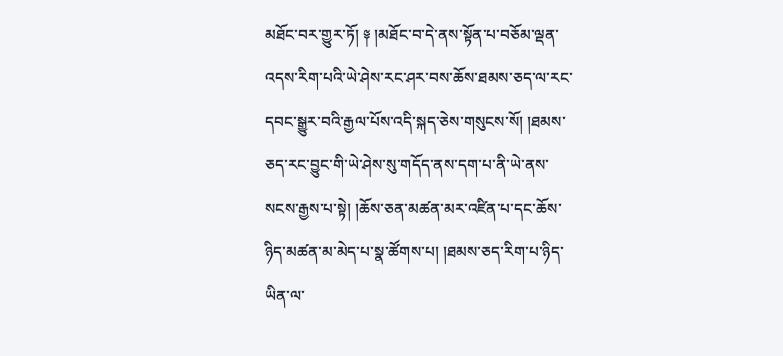མཐོང་བར་གྱུར་ཏོ། ༈ །མཐོང་བ་དེ་ནས་སྟོན་པ་བཅོམ་ལྡན་འདས་རིག་པའི་ཡེ་ཤེས་རང་ཤར་བས་ཆོས་ཐམས་ཅད་ལ་རང་དབང་སྒྱུར་བའི་རྒྱལ་པོས་འདི་སྐད་ཅེས་གསུངས་སོ། །ཐམས་ཅད་རང་བྱུང་གི་ཡེ་ཤེས་སུ་གདོད་ནས་དག་པ་ནི་ཡེ་ནས་སངས་རྒྱས་པ་སྟེ། །ཆོས་ཅན་མཚན་མར་འཛིན་པ་དང་ཆོས་ཉིད་མཚན་མ་མེད་པ་སྣ་ཚོགས་པ། །ཐམས་ཅད་རིག་པ་ཉིད་ཡིན་ལ་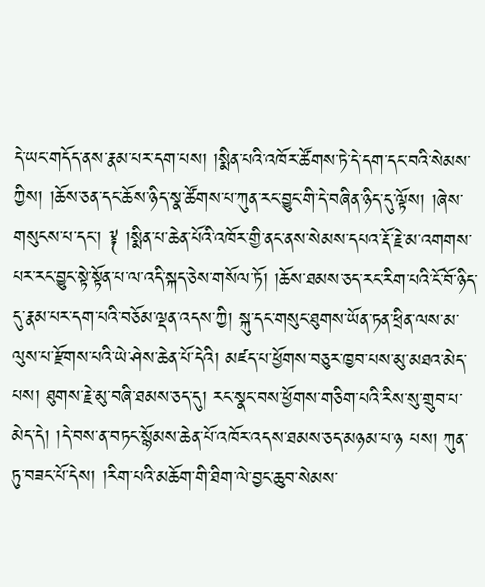དེ་ཡང་གདོད་ནས་རྣམ་པར་དག་པས། །སྨིན་པའི་འཁོར་ཚོགས་ཏེ་དེ་དག་དང་བའི་སེམས་ཀྱིས། །ཆོས་ཅན་དང་ཆོས་ཉིད་སྣ་ཚོགས་པ་ཀུན་རང་བྱུང་གི་དེ་བཞིན་ཉིད་དུ་ལྟོས། །ཞེས་གསུངས་པ་དང་། ༈ །སྨིན་པ་ཆེན་པོའི་འཁོར་གྱི་ནང་ནས་སེམས་དཔའ་རྡོ་རྗེ་མ་འགགས་པར་རང་བྱུང་སྟེ་སྟོན་པ་ལ་འདི་སྐད་ཅེས་གསོལ་ཏོ། །ཆོས་ཐམས་ཅད་རང་རིག་པའི་ངོ་བོ་ཉིད་དུ་རྣམ་པར་དག་པའི་བཅོམ་ལྡན་འདས་ཀྱི། སྐུ་དང་གསུང་ཐུགས་ཡོན་ཏན་ཕྲིན་ལས་མ་ལུས་པ་རྫོགས་པའི་ཡེ་ཤེས་ཆེན་པོ་དེའི། མཛད་པ་ཕྱོགས་བཅུར་ཁྱབ་པས་མུ་མཐའ་མེད་པས། ཐུགས་རྗེ་མུ་བཞི་ཐམས་ཅད་དུ། རང་སྣང་བས་ཕྱོགས་གཅིག་པའི་རིས་སུ་གྲུབ་པ་མེད་དེ། །དེ་བས་ན་བཏང་སྙོམས་ཆེན་པོ་འཁོར་འདས་ཐམས་ཅད་མཉམ་པ་ཉ པས། ཀུན་ཏུ་བཟང་པོ་དེས། །རིག་པའི་མཆོག་གི་ཐིག་ལེ་བྱང་ཆུབ་སེམས་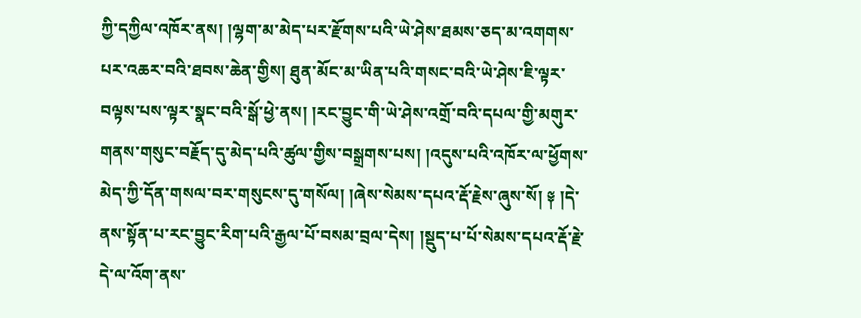ཀྱི་དཀྱིལ་འཁོར་ནས། །ལྷག་མ་མེད་པར་རྫོགས་པའི་ཡེ་ཤེས་ཐམས་ཅད་མ་འགགས་པར་འཆར་བའི་ཐབས་ཆེན་གྱིས། ཐུན་མོང་མ་ཡིན་པའི་གསང་བའི་ཡེ་ཤེས་ཇི་ལྟར་བལྟས་པས་ལྟར་སྣང་བའི་སྒོ་ཕྱེ་ནས། །རང་བྱུང་གི་ཡེ་ཤེས་འགྲོ་བའི་དཔལ་གྱི་མགུར་གནས་གསུང་བརྗོད་དུ་མེད་པའི་ཚུལ་གྱིས་བསྒྲགས་པས། །འདུས་པའི་འཁོར་ལ་ཕྱོགས་མེད་ཀྱི་དོན་གསལ་བར་གསུངས་དུ་གསོལ། །ཞེས་སེམས་དཔའ་རྡོ་རྗེས་ཞུས་སོ། ༈ །དེ་ནས་སྟོན་པ་རང་བྱུང་རིག་པའི་རྒྱལ་པོ་བསམ་བྲལ་དེས། །སྡུད་པ་པོ་སེམས་དཔའ་རྡོ་རྗེ་དེ་ལ་འོག་ནས་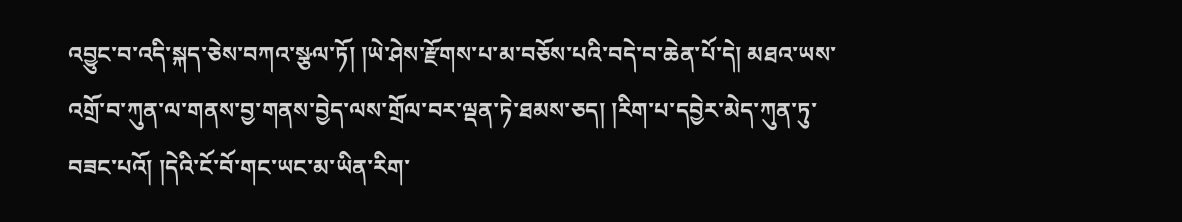འབྱུང་བ་འདི་སྐད་ཅེས་བཀའ་སྩལ་ཏོ། །ཡེ་ཤེས་རྫོགས་པ་མ་བཅོས་པའི་བདེ་བ་ཆེན་པོ་དེ། མཐའ་ཡས་འགྲོ་བ་ཀུན་ལ་གནས་བྱ་གནས་བྱེད་ལས་གྲོལ་བར་ལྡན་ཏེ་ཐམས་ཅད། །རིག་པ་དབྱེར་མེད་ཀུན་ཏུ་བཟང་པའོ། །དེའི་ངོ་བོ་གང་ཡང་མ་ཡིན་རིག་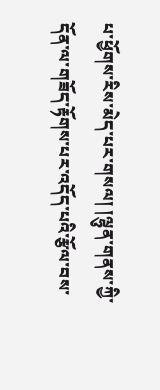པ་ཕྱོགས་རིས་མེད་པར་གསལ། །ལྷུན་གནས་ཀྱི་དོན་ལ་གཟོད་རྟོགས་པར་འདོད་པའི་རྩོལ་བས་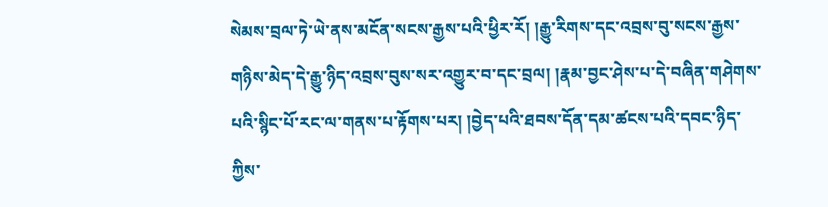སེམས་བྲལ་ཏེ་ཡེ་ནས་མངོན་སངས་རྒྱས་པའི་ཕྱིར་རོ། །རྒྱུ་རིགས་དང་འབྲས་བུ་སངས་རྒྱས་གཉིས་མེད་དེ་རྒྱུ་ཉིད་འབྲས་བུས་སར་འགྱུར་བ་དང་བྲལ། །རྣམ་བྱང་ཤེས་པ་དེ་བཞིན་གཤེགས་པའི་སྙིང་པོ་རང་ལ་གནས་པ་རྟོགས་པར། །བྱེད་པའི་ཐབས་དོན་དམ་ཚངས་པའི་དབང་ཉིད་ཀྱིས་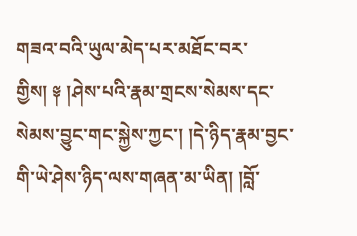གཟའ་བའི་ཡུལ་མེད་པར་མཐོང་བར་གྱིས། ༈ །ཤེས་པའི་རྣམ་གྲངས་སེམས་དང་སེམས་བྱུང་གང་སྐྱེས་ཀྱང་། །དེ་ཉིད་རྣམ་བྱང་གི་ཡེ་ཤེས་ཉིད་ལས་གཞན་མ་ཡིན། །བློ་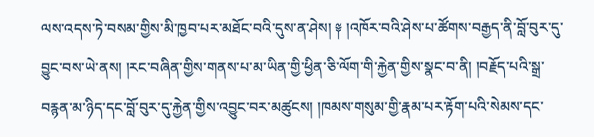ལས་འདས་ཏེ་བསམ་གྱིས་མི་ཁྱབ་པར་མཐོང་བའི་དུས་ན་ཤེས། ༈ །འཁོར་བའི་ཤེས་པ་ཚོགས་བརྒྱད་ནི་བློ་བུར་དུ་བྱུང་བས་ཡེ་ནས། །རང་བཞིན་གྱིས་གནས་པ་མ་ཡིན་གྱི་ཕྱིན་ཅི་ལོག་གི་རྐྱེན་གྱིས་སྣང་བ་ནི། །བརྗོད་པའི་སྒྲ་བརྙན་མ་ཉིད་དང་བློ་བུར་དུ་རྐྱེན་གྱིས་འབྱུང་བར་མཚུངས། །ཁམས་གསུམ་གྱི་རྣམ་པར་རྟོག་པའི་སེམས་དང་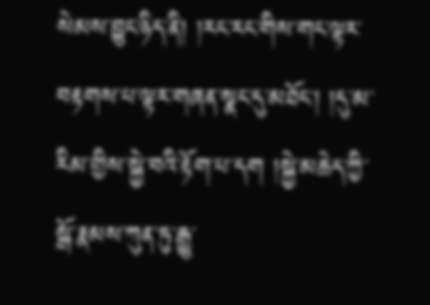སེམས་བྱུང་ཉིད་ནི། །རང་རང་གིས་གང་ལྟར་བརྟགས་པ་ལྟར་གཞན་སྣང་དུ་མཐོང་། །དུ་མ་རིམ་གྱིས་སྐྱེ་བའི་རྟོག་པ་དག །སྐྱེ་མཆེད་ཀྱི་སྒོ་རྣམས་ཀུན་ཏུ་རྒྱུ་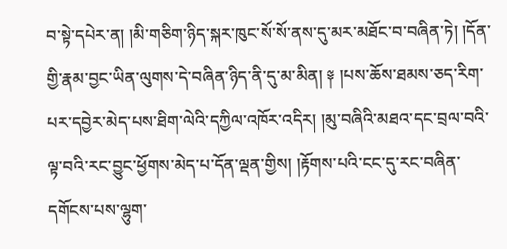བ་སྟེ་དཔེར་ན། །མི་གཅིག་ཉིད་སྐར་ཁུང་སོ་སོ་ནས་དུ་མར་མཐོང་བ་བཞིན་ཏེ། །དོན་གྱི་རྣམ་བྱང་ཡིན་ལུགས་དེ་བཞིན་ཉིད་ནི་དུ་མ་མིན། ༈ །པས་ཆོས་ཐམས་ཅད་རིག་པར་དབྱེར་མེད་པས་ཐིག་ལེའི་དཀྱིལ་འཁོར་འདིར། །མུ་བཞིའི་མཐའ་དང་བྲལ་བའི་ལྟ་བའི་རང་བྱུང་ཕྱོགས་མེད་པ་དོན་ལྡན་གྱིས། །རྟོགས་པའི་ངང་དུ་རང་བཞིན་དགོངས་པས་ལྷུག་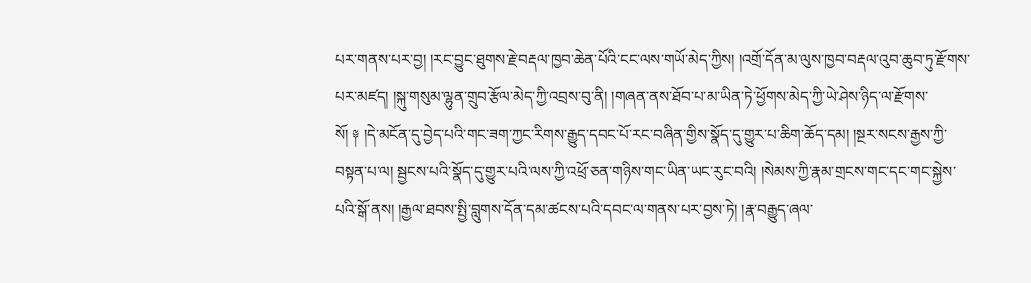པར་གནས་པར་བྱ། །རང་བྱུང་ཐུགས་རྗེ་བརྡལ་ཁྱབ་ཆེན་པོའི་ངང་ལས་གཡོ་མེད་ཀྱིས། །འགྲོ་དོན་མ་ལུས་ཁྱབ་བརྡལ་འུབ་ཆུབ་ཏུ་རྫོགས་པར་མཛད། །སྐུ་གསུམ་ལྷུན་གྲུབ་རྩོལ་མེད་ཀྱི་འབྲས་བུ་ནི། །གཞན་ནས་ཐོབ་པ་མ་ཡིན་ཏེ་ཕྱོགས་མེད་ཀྱི་ཡེ་ཤེས་ཉིད་ལ་རྫོགས་སོ། ༈ །དེ་མངོན་དུ་བྱེད་པའི་གང་ཟག་ཀྱང་རིགས་རྒྱུད་དབང་པོ་རང་བཞིན་གྱིས་སྣོད་དུ་གྱུར་པ་ཆིག་ཆོད་དམ། །སྔར་སངས་རྒྱས་ཀྱི་བསྟན་པ་ལ། སྦྱངས་པའི་སྣོད་དུ་གྱུར་པའི་ལས་ཀྱི་འཕྲོ་ཅན་གཉིས་གང་ཡིན་ཡང་རུང་བའི། །སེམས་ཀྱི་རྣམ་གྲངས་གང་དང་གང་སྐྱེས་པའི་སྒོ་ནས། །རྒྱལ་ཐབས་སྤྱི་བླུགས་དོན་དམ་ཚངས་པའི་དབང་ལ་གནས་པར་བྱས་ཏེ། །རྣ་བརྒྱུད་ཞལ་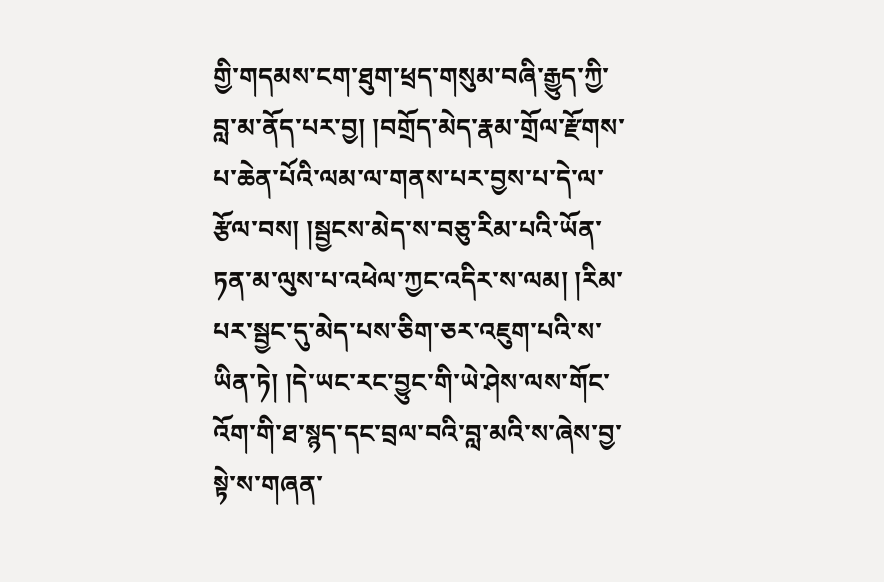གྱི་གདམས་ངག་ཐུག་ཕྲད་གསུམ་བཞི་རྒྱུད་ཀྱི་བླ་མ་ནོད་པར་བྱ། །བགྲོད་མེད་རྣམ་གྲོལ་རྫོགས་པ་ཆེན་པོའི་ལམ་ལ་གནས་པར་བྱས་པ་དེ་ལ་རྩོལ་བས། །སྦྱངས་མེད་ས་བཅུ་རིམ་པའི་ཡོན་ཏན་མ་ལུས་པ་འཕེལ་ཀྱང་འདིར་ས་ལམ། །རིམ་པར་སྦྱང་དུ་མེད་པས་ཅིག་ཅར་འཇུག་པའི་ས་ཡིན་ཏེ། །དེ་ཡང་རང་བྱུང་གི་ཡེ་ཤེས་ལས་གོང་འོག་གི་ཐ་སྙད་དང་བྲལ་བའི་བླ་མའི་ས་ཞེས་བྱ་སྟེ་ས་གཞན་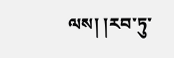ལས། །རབ་ཏུ་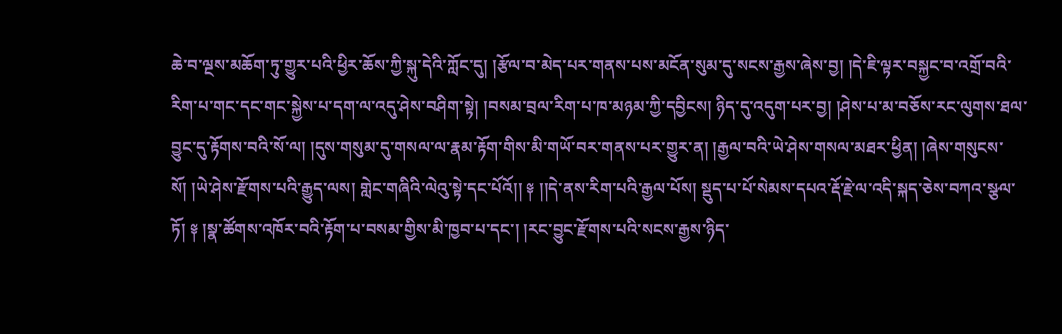ཆེ་བ་ལྔས་མཆོག་ཏུ་གྱུར་པའི་ཕྱིར་ཆོས་ཀྱི་སྐུ་དེའི་ཀློང་དུ། །རྩོལ་བ་མེད་པར་གནས་པས་མངོན་སུམ་དུ་སངས་རྒྱས་ཞེས་བྱ། །དེ་ཇི་ལྟར་བསྐྱང་བ་འགྲོ་བའི་རིག་པ་གང་དང་གང་སྐྱེས་པ་དག་ལ་འདུ་ཤེས་བཤིག་སྟེ། །བསམ་བྲལ་རིག་པ་ཁ་མཉམ་ཀྱི་དབྱིངས། ཉིད་དུ་འདུག་པར་བྱ། །ཤེས་པ་མ་བཅོས་རང་ལུགས་ཐལ་བྱུང་དུ་རྟོགས་བའི་སོ་ལ། །དུས་གསུམ་དུ་གསལ་ལ་རྣམ་རྟོག་གིས་མི་གཡོ་བར་གནས་པར་གྱུར་ན། །རྒྱལ་བའི་ཡེ་ཤེས་གསལ་མཐར་ཕྱིན། །ཞེས་གསུངས་སོ། །ཡེ་ཤེས་རྫོགས་པའི་རྒྱུད་ལས། གླེང་གཞིའི་ལེའུ་སྟེ་དང་པོའོ།། ༈ །།དེ་ནས་རིག་པའི་རྒྱལ་པོས། སྡུད་པ་པོ་སེམས་དཔའ་རྡོ་རྗེ་ལ་འདི་སྐད་ཅེས་བཀའ་སྩལ་ཏོ། ༈ །སྣ་ཚོགས་འཁོར་བའི་རྟོག་པ་བསམ་གྱིས་མི་ཁྱབ་པ་དང་། །རང་བྱུང་རྫོགས་པའི་སངས་རྒྱས་ཉིད་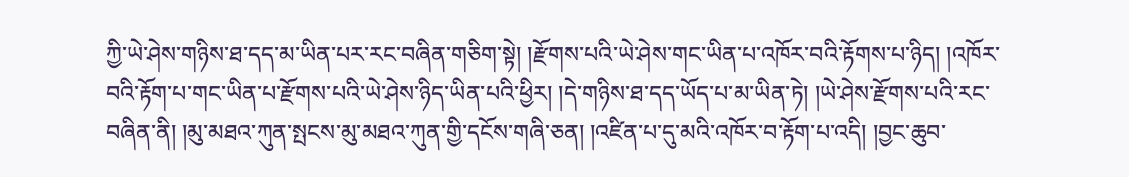ཀྱི་ཡེ་ཤེས་གཉིས་ཐ་དད་མ་ཡིན་པར་རང་བཞིན་གཅིག་སྟེ། །རྫོགས་པའི་ཡེ་ཤེས་གང་ཡིན་པ་འཁོར་བའི་རྟོགས་པ་ཉིད། །འཁོར་བའི་རྟོག་པ་གང་ཡིན་པ་རྫོགས་པའི་ཡེ་ཤེས་ཉིད་ཡིན་པའི་ཕྱིར། །དེ་གཉིས་ཐ་དད་ཡོད་པ་མ་ཡིན་ཏེ། །ཡེ་ཤེས་རྫོགས་པའི་རང་བཞིན་ནི། །མུ་མཐའ་ཀུན་སྤངས་མུ་མཐའ་ཀུན་གྱི་དངོས་གཞི་ཅན། །འཛིན་པ་དུ་མའི་འཁོར་བ་རྟོག་པ་འདི། །བྱང་ཆུབ་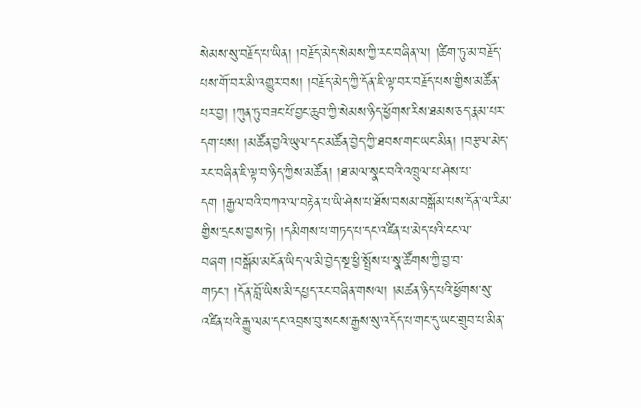སེམས་སུ་བརྗོད་པ་ཡིན། །བརྗོད་མེད་སེམས་ཀྱི་རང་བཞིན་ལ། །ཚིག་ཏུ་མ་བརྗོད་པས་གོ་བར་མི་འགྱུར་བས། །བརྗོད་མེད་ཀྱི་དོན་ཇི་ལྟ་བར་བརྗོད་པས་གྱིས་མཚོན་པར་བྱ། །ཀུན་ཏུ་བཟང་པོ་བྱང་ཆུབ་ཀྱི་སེམས་ཉིད་ཕྱོགས་རིས་ཐམས་ཅད་རྣམ་པར་དག་པས། །མཚོན་བྱའི་ཡུལ་དང་མཚོན་བྱེད་ཀྱི་ཐབས་གང་ཡང་མིན། །བརྩལ་མེད་རང་བཞིན་ཇི་ལྟ་བ་ཉིད་ཀྱིས་མཚོན། །ཐ་མལ་སྣང་བའི་འཁྲུལ་པ་ཤེས་པ་དག །རྒྱལ་བའི་བཀའ་ལ་བརྟེན་པ་ཡི་ཤེས་པ་ཐོས་བསམ་བསྒོམ་པས་དོན་ལ་རིམ་གྱིས་དྲངས་བྱས་ཏེ། །དམིགས་པ་གཏད་པ་དང་འཛིན་པ་མེད་པའི་ངང་ལ་བཞག །བསྒོམ་མངོན་ཡིད་ལ་མི་བྱེད་སྔ་ཕྱི་སྤྲོས་པ་སྣ་ཚོགས་ཀྱི་བྱ་བ་གཏང་། །དོན་བློ་ཡིས་མི་དཔྱད་རང་བཞིན་གསལ། །མཚན་ཉིད་པའི་ཕྱོགས་སུ་འཛིན་པའི་རྒྱུ་ལམ་དང་འབྲས་བུ་སངས་རྒྱས་སུ་འདོད་པ་གང་དུ་ཡང་གྲུབ་པ་མིན་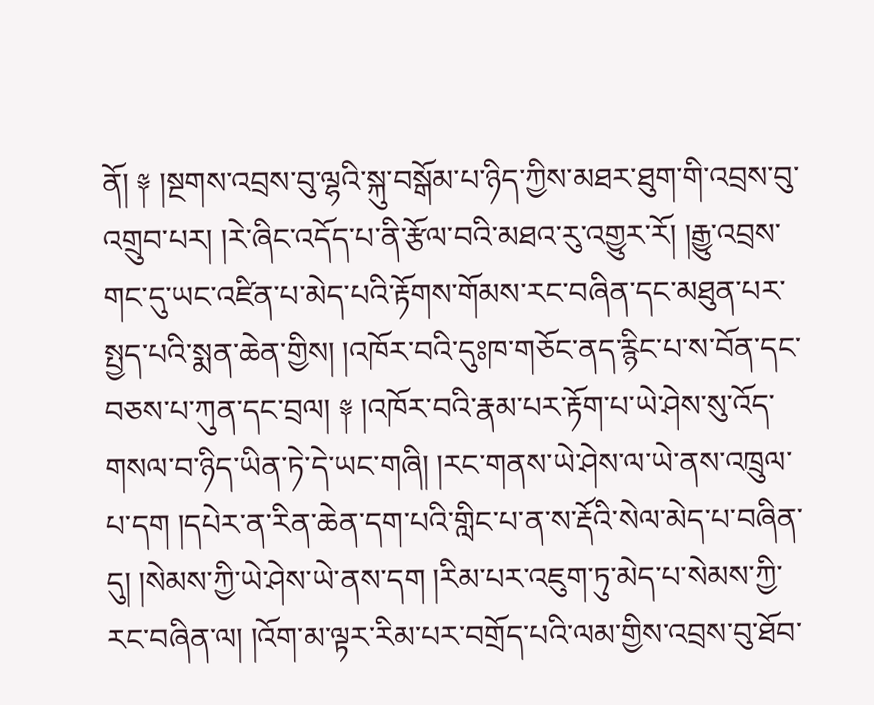ནོ། ༈ །སྔགས་འབྲས་བུ་ལྷའི་སྐུ་བསྒོམ་པ་ཉིད་ཀྱིས་མཐར་ཐུག་གི་འབྲས་བུ་འགྲུབ་པར། །རེ་ཞིང་འདོད་པ་ནི་རྩོལ་བའི་མཐའ་རུ་འགྱུར་རོ། །རྒྱུ་འབྲས་གང་དུ་ཡང་འཛིན་པ་མེད་པའི་རྟོགས་གོམས་རང་བཞིན་དང་མཐུན་པར་སྤྱད་པའི་སྨན་ཆེན་གྱིས། །འཁོར་བའི་དུཿཁ་གཅོང་ནད་རྙིང་པ་ས་བོན་དང་བཅས་པ་ཀུན་དང་བྲལ། ༈ །འཁོར་བའི་རྣམ་པར་རྟོག་པ་ཡེ་ཤེས་སུ་འོད་གསལ་བ་ཉིད་ཡིན་ཏེ་དེ་ཡང་གཞི། །རང་གནས་ཡེ་ཤེས་ལ་ཡེ་ནས་འཁྲུལ་པ་དག །དཔེར་ན་རིན་ཆེན་དག་པའི་གླིང་པ་ན་ས་རྡོའི་སེལ་མེད་པ་བཞིན་དུ། །སེམས་ཀྱི་ཡེ་ཤེས་ཡེ་ནས་དག །རིམ་པར་འཇུག་ཏུ་མེད་པ་སེམས་ཀྱི་རང་བཞིན་ལ། །འོག་མ་ལྟར་རིམ་པར་བགྲོད་པའི་ལམ་གྱིས་འབྲས་བུ་ཐོབ་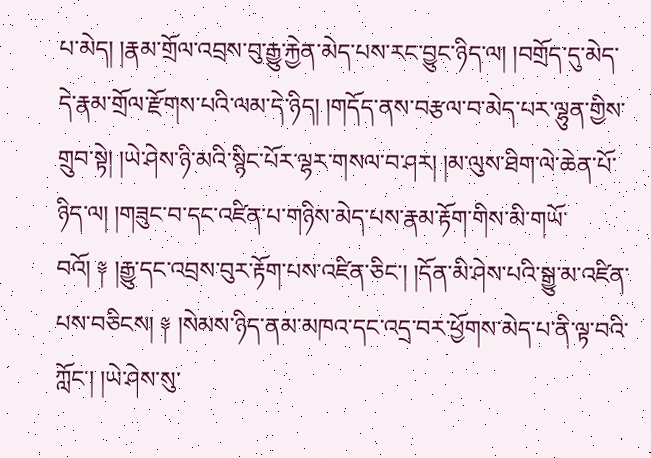པ་མེད། །རྣམ་གྲོལ་འབྲས་བུ་རྒྱུ་རྐྱེན་མེད་པས་རང་བྱུང་ཉིད་ལ། །བགྲོད་དུ་མེད་དེ་རྣམ་གྲོལ་རྫོགས་པའི་ལམ་དེ་ཉིད། །གདོད་ནས་བརྩལ་བ་མེད་པར་ལྷུན་གྱིས་གྲུབ་སྟེ། །ཡེ་ཤེས་ཉི་མའི་སྙིང་པོར་ལྷར་གསལ་བ་ཤར། །མ་ལུས་ཐིག་ལེ་ཆེན་པོ་ཉིད་ལ། །གཟུང་བ་དང་འཛིན་པ་གཉིས་མེད་པས་རྣམ་རྟོག་གིས་མི་གཡོ་བའོ། ༈ །རྒྱུ་དང་འབྲས་བུར་རྟོག་པས་འཛིན་ཅིང་། །དོན་མི་ཤེས་པའི་སྒྱུ་མ་འཛིན་པས་བཅིངས། ༈ །སེམས་ཉིད་ནམ་མཁའ་དང་འདྲ་བར་ཕྱོགས་མེད་པ་ནི་ལྟ་བའི་ཀློང་། །ཡེ་ཤེས་སུ་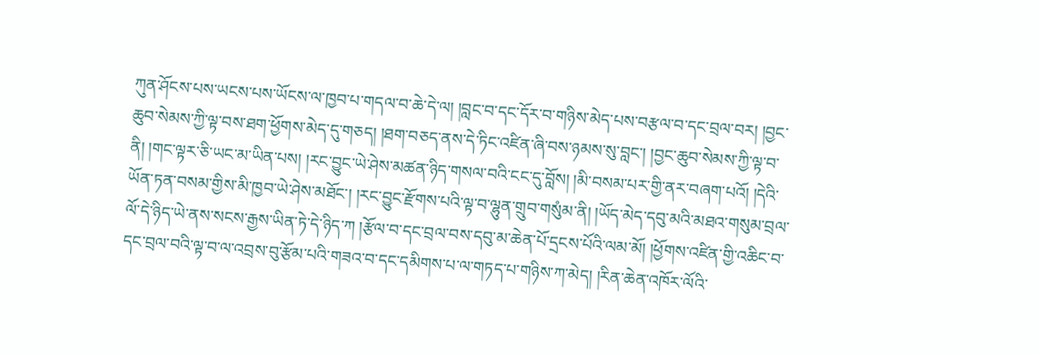ཀུན་ཤོངས་པས་ཡངས་པས་ཡོངས་ལ་ཁྱབ་པ་གདལ་བ་ཆེ་དེ་ལ། །བླང་བ་དང་དོར་བ་གཉིས་མེད་པས་བརྩལ་བ་དང་བྲལ་བར། །བྱང་ཆུབ་སེམས་ཀྱི་ལྟ་བས་ཐག་ཕྱོགས་མེད་དུ་གཅད། །ཐག་བཅད་ནས་དེ་ཏིང་འཛིན་ཞི་བས་ཉམས་སུ་བླང་། །བྱང་ཆུབ་སེམས་ཀྱི་ལྟ་བ་ནི། །གང་ལྟར་ཅི་ཡང་མ་ཡིན་པས། །རང་བྱུང་ཡེ་ཤེས་མཚན་ཉིད་གསལ་བའི་ངང་དུ་བློས། །མི་བསམ་པར་གྱི་ནར་བཞག་པའོ། །དེའི་ཡོན་ཏན་བསམ་གྱིས་མི་ཁྱབ་ཡེ་ཤེས་མཐོང་། །རང་བྱུང་རྫོགས་པའི་ལྟ་བ་ལྷུན་གྲུབ་གསུཾམ་ནི། །ཡོད་མེད་དབུ་མའི་མཐའ་གསུམ་བྲལ་ལོ་དེ་ཉིད་ཡེ་ནས་སངས་རྒྱས་ཡིན་ཏེ་དེ་ཉིད་ཀ །རྩོལ་བ་དང་བྲལ་བས་དབུ་མ་ཆེན་པོ་དྲངས་པོའི་ལམ་མོ། །ཕྱོགས་འཛིན་གྱི་འཆིང་བ་དང་བྲལ་བའི་ལྟ་བ་ལ་འབྲས་བུ་རྩོམ་པའི་གཟའ་བ་དང་དམིགས་པ་ལ་གཏད་པ་གཉིས་ཀ་མེད། །རིན་ཆེན་འཁོར་ལོའི་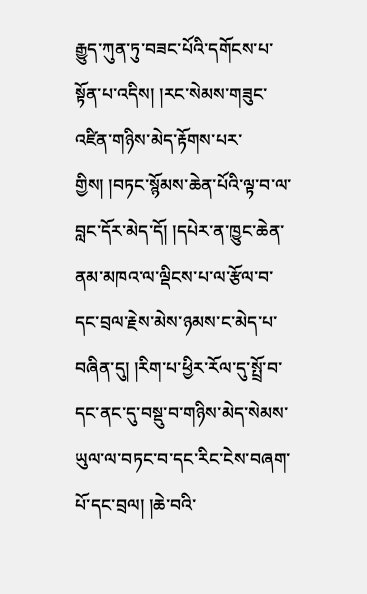རྒྱུད་ཀུན་ཏུ་བཟང་པོའི་དགོངས་པ་སྟོན་པ་འདིས། །རང་སེམས་གཟུང་འཛིན་གཉིས་མེད་རྟོགས་པར་གྱིས། །བཏང་སྙོམས་ཆེན་པོའི་ལྟ་བ་ལ་བླང་དོར་མེད་དོ། །དཔེར་ན་ཁྱུང་ཆེན་ནམ་མཁའ་ལ་ལྡིངས་པ་ལ་རྩོལ་བ་དང་བྲལ་རྗེས་མེས་ཉམས་ང་མེད་པ་བཞིན་དུ། །རིག་པ་ཕྱིར་རོལ་དུ་སྤྲོ་བ་དང་ནང་དུ་བསྡུ་བ་གཉིས་མེད་སེམས་ཡུལ་ལ་བཏང་བ་དང་རིང་ངེས་བཞག་པོ་དང་བྲལ། །ཆེ་བའི་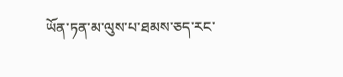ཡོན་ཏན་མ་ལུས་པ་ཐམས་ཅད་རང་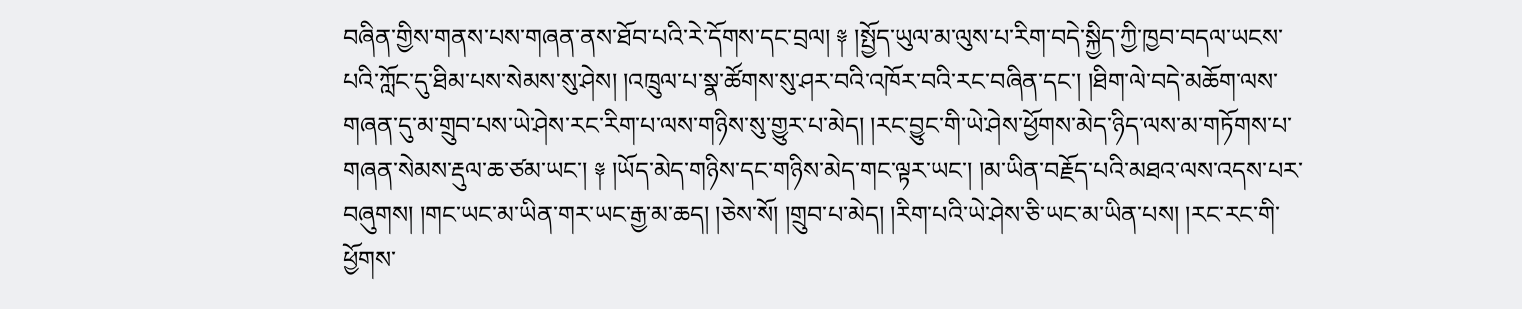བཞིན་གྱིས་གནས་པས་གཞན་ནས་ཐོབ་པའི་རེ་དོགས་དང་བྲལ། ༈ །སྤྱོད་ཡུལ་མ་ལུས་པ་རིག་བདེ་སྐྱིད་ཀྱི་ཁྱབ་བདལ་ཡངས་པའི་ཀློང་དུ་ཐིམ་པས་སེམས་སུ་ཤེས། །འཁྲུལ་པ་སྣ་ཚོགས་སུ་ཤར་བའི་འཁོར་བའི་རང་བཞིན་དང་། །ཐིག་ལེ་བདེ་མཆོག་ལས་གཞན་དུ་མ་གྲུབ་པས་ཡེ་ཤེས་རང་རིག་པ་ལས་གཉིས་སུ་གྱུར་པ་མེད། །རང་བྱུང་གི་ཡེ་ཤེས་ཕྱོགས་མེད་ཉིད་ལས་མ་གཏོགས་པ་གཞན་སེམས་རྡུལ་ཆ་ཙམ་ཡང་། ༈ །ཡོད་མེད་གཉིས་དང་གཉིས་མེད་གང་ལྟར་ཡང་། །མ་ཡིན་བརྗོད་པའི་མཐའ་ལས་འདས་པར་བཞུགས། །གང་ཡང་མ་ཡིན་གར་ཡང་རྒྱ་མ་ཆད། །ཅེས་སོ། །གྲུབ་པ་མེད། །རིག་པའི་ཡེ་ཤེས་ཅི་ཡང་མ་ཡིན་པས། །རང་རང་གི་ཕྱོགས་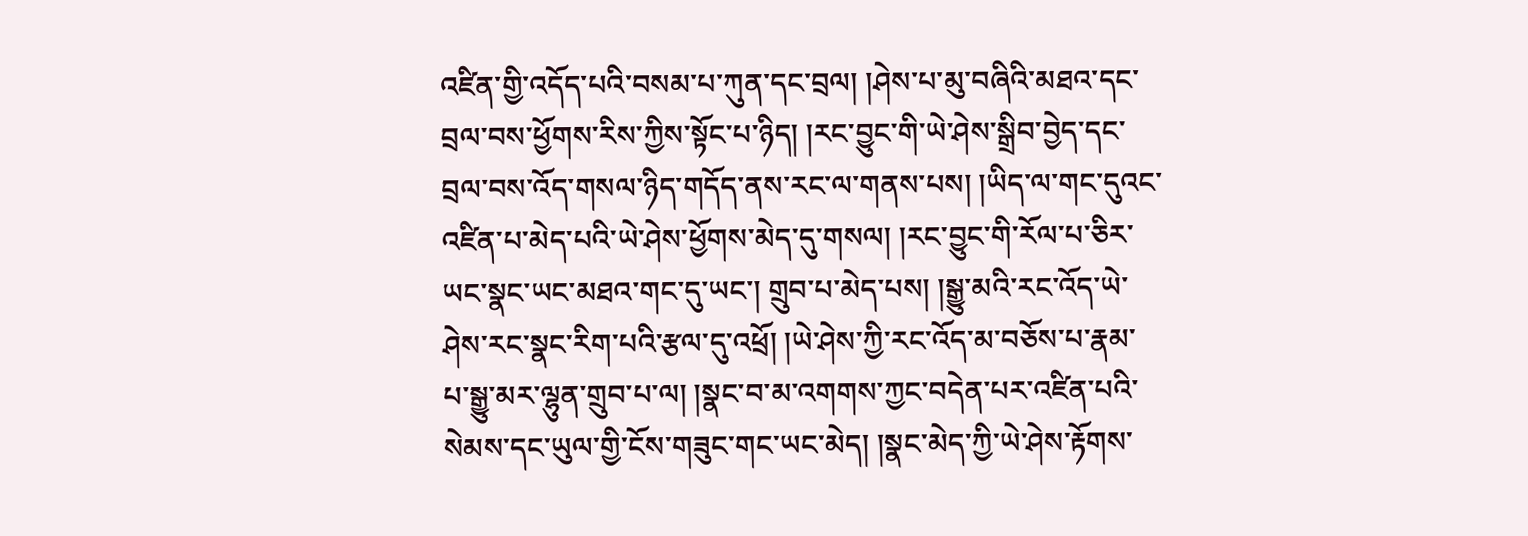འཛིན་གྱི་འདོད་པའི་བསམ་པ་ཀུན་དང་བྲལ། །ཤེས་པ་མུ་བཞིའི་མཐའ་དང་བྲལ་བས་ཕྱོགས་རིས་ཀྱིས་སྟོང་པ་ཉིད། །རང་བྱུང་གི་ཡེ་ཤེས་སྒྲིབ་བྱེད་དང་བྲལ་བས་འོད་གསལ་ཉིད་གདོད་ནས་རང་ལ་གནས་པས། །ཡིད་ལ་གང་དུའང་འཛིན་པ་མེད་པའི་ཡེ་ཤེས་ཕྱོགས་མེད་དུ་གསལ། །རང་བྱུང་གི་རོལ་པ་ཅིར་ཡང་སྣང་ཡང་མཐའ་གང་དུ་ཡང་། གྲུབ་པ་མེད་པས། །སྒྱུ་མའི་རང་འོད་ཡེ་ཤེས་རང་སྣང་རིག་པའི་རྩལ་དུ་འཕྲོ། །ཡེ་ཤེས་ཀྱི་རང་འོད་མ་བཅོས་པ་རྣམ་པ་སྒྱུ་མར་ལྷུན་གྲུབ་པ་ལ། །སྣང་བ་མ་འགགས་ཀྱང་བདེན་པར་འཛིན་པའི་སེམས་དང་ཡུལ་གྱི་ངོས་གཟུང་གང་ཡང་མེད། །སྣང་མེད་ཀྱི་ཡེ་ཤེས་རྟོགས་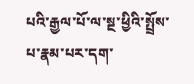པའི་རྒྱལ་པོ་ལ་སྔ་ཕྱིའི་སྤྲོས་པ་རྣམ་པར་དག་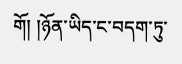གོ། །ཉོན་ཡིད་ང་བདག་ཏུ་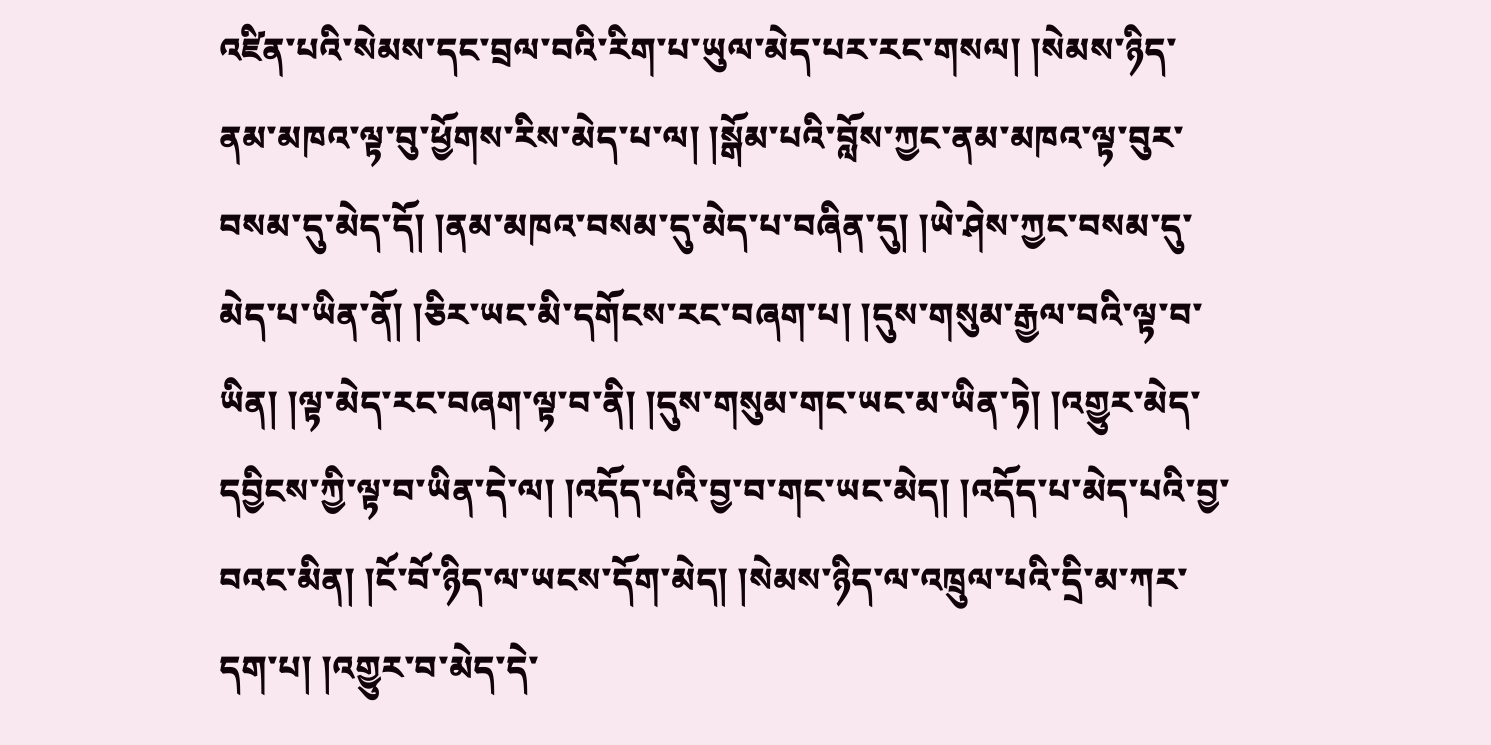འཛིན་པའི་སེམས་དང་བྲལ་བའི་རིག་པ་ཡུལ་མེད་པར་རང་གསལ། །སེམས་ཉིད་ནམ་མཁའ་ལྟ་བུ་ཕྱོགས་རིས་མེད་པ་ལ། །སྒོམ་པའི་བློས་ཀྱང་ནམ་མཁའ་ལྟ་བུར་བསམ་དུ་མེད་དོ། །ནམ་མཁའ་བསམ་དུ་མེད་པ་བཞིན་དུ། །ཡེ་ཤེས་ཀྱང་བསམ་དུ་མེད་པ་ཡིན་ནོ། །ཅིར་ཡང་མི་དགོངས་རང་བཞག་པ། །དུས་གསུམ་རྒྱལ་བའི་ལྟ་བ་ཡིན། །ལྟ་མེད་རང་བཞག་ལྟ་བ་ནི། །དུས་གསུམ་གང་ཡང་མ་ཡིན་ཏེ། །འགྱུར་མེད་དབྱིངས་ཀྱི་ལྟ་བ་ཡིན་དེ་ལ། །འདོད་པའི་བྱ་བ་གང་ཡང་མེད། །འདོད་པ་མེད་པའི་བྱ་བའང་མིན། །ངོ་བོ་ཉིད་ལ་ཡངས་དོག་མེད། །སེམས་ཉིད་ལ་འཁྲུལ་པའི་དྲི་མ་ཀར་དག་པ། །འགྱུར་བ་མེད་དེ་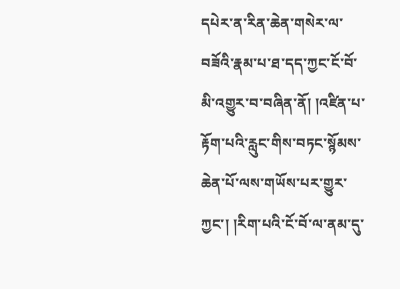དཔེར་ན་རིན་ཆེན་གསེར་ལ་བཟོའི་རྣམ་པ་ཐ་དད་ཀྱང་ངོ་བོ་མི་འགྱུར་བ་བཞིན་ནོ། །འཛིན་པ་རྟོག་པའི་རླུང་གིས་བཏང་སྙོམས་ཆེན་པོ་ལས་གཡོས་པར་གྱུར་ཀྱང་། །རིག་པའི་ངོ་བོ་ལ་ནམ་དུ་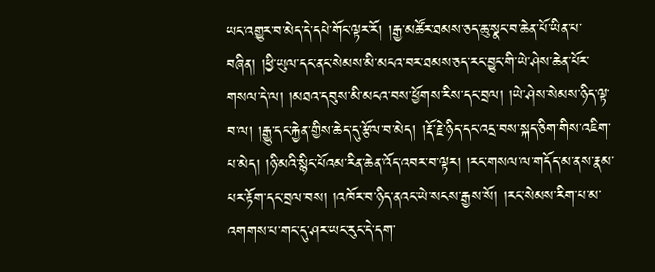ཡང་འགྱུར་བ་མེད་དེ་དཔེ་གོང་ལྟར་རོ། །རྒྱ་མཚོར་ཐམས་ཅད་ཆུ་སྣང་བ་ཆེན་པོ་ཡིན་པ་བཞིན། །ཕྱི་ཡུལ་དང་ནང་སེམས་མི་མངའ་བར་ཐམས་ཅད་རང་བྱུང་གི་ཡེ་ཤེས་ཆེན་པོར་གསལ་དེ་ལ། །མཐའ་དབུས་མི་མངའ་བས་ཕྱོགས་རིས་དང་བྲལ། །ཡེ་ཤེས་སེམས་ཉིད་ལྟ་བ་ལ། །རྒྱུ་དང་རྐྱེན་གྱིས་ཆེད་དུ་རྩོལ་བ་མེད། །རྡོ་རྗེ་ཉིད་དང་འདྲ་བས་སྐད་ཅིག་གིས་འཇིག་པ་མེད། །ཉི་མའི་སྙིང་པོའམ་རིན་ཆེན་འོད་འབར་བ་ལྟར། །རང་གསལ་ལ་གདོད་མ་ནས་རྣམ་པར་རྟོག་དང་བྲལ་བས། །འཁོར་བ་ཉིད་ནའང་ཡེ་སངས་རྒྱས་སོ། །རང་སེམས་རིག་པ་མ་འགགས་པ་གང་དུ་ཤར་ཡང་རུང་དེ་དག་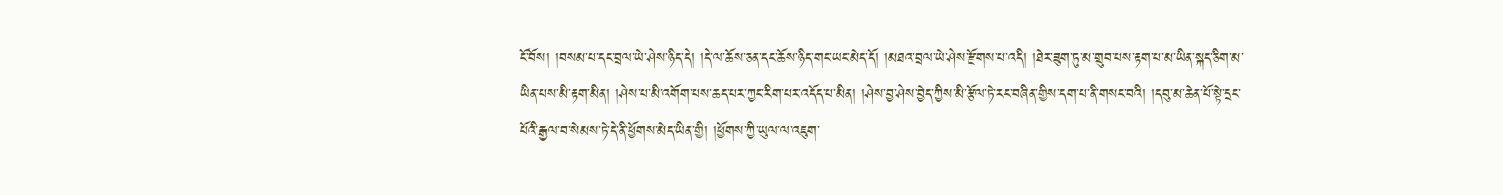ངོ་བོས། །བསམ་པ་དང་བྲལ་ཡེ་ཤེས་ཉིད་དེ། །དེ་ལ་ཆོས་ཅན་དང་ཆོས་ཉིད་གང་ཡང་མེད་དོ། །མཐའ་བྲལ་ཡེ་ཤེས་རྫོགས་པ་འདི། །ཐེར་ཟུག་ཏུ་མ་གྲུབ་པས་རྟག་པ་མ་ཡིན་སྐད་ཅིག་མ་ཡིན་པས་མི་རྟག་མིན། །ཤེས་པ་མི་འགོག་པས་ཆད་པར་ཀྱང་རིག་པར་འདོད་པ་མིན། །ཤེས་བྱ་ཤེས་བྱེད་ཀྱིས་མི་རྩོལ་ཏེ་རང་བཞིན་གྱིས་དག་པ་ནི་གསང་བའི། །དབུ་མ་ཆེན་པོ་སྟེ་དྲང་པོའི་རྒྱལ་བ་སེམས་ཏེ་དེ་ནི་ཕྱོགས་མེད་ཡིན་གྱི། །ཕྱོགས་ཀྱི་ཡུལ་ལ་འཇུག་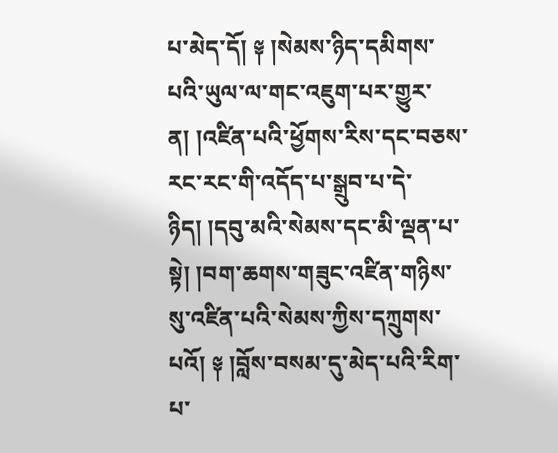པ་མེད་དོ། ༈ །སེམས་ཉིད་དམིགས་པའི་ཡུལ་ལ་གང་འཇུག་པར་གྱུར་ན། །འཛིན་པའི་ཕྱོགས་རིས་དང་བཅས་རང་རང་གི་འདོད་པ་སྒྲུབ་པ་དེ་ཉིད། །དབུ་མའི་སེམས་དང་མི་ལྡན་པ་སྟེ། །བག་ཆགས་གཟུང་འཛིན་གཉིས་སུ་འཛིན་པའི་སེམས་ཀྱིས་དཀྲུགས་པའོ། ༈ །བློས་བསམ་དུ་མེད་པའི་རིག་པ་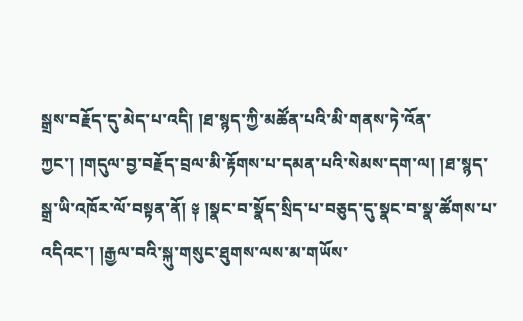སྒྲས་བརྗོད་དུ་མེད་པ་འདི། །ཐ་སྙད་ཀྱི་མཚོན་པའི་མི་གནས་ཏེ་འོན་ཀྱང་། །གདུལ་བྱ་བརྗོད་བྲལ་མི་རྟོགས་པ་དམན་པའི་སེམས་དག་ལ། །ཐ་སྙད་སྒྲ་ཡི་འཁོར་ལོ་བསྟན་ནོ། ༈ །སྣང་བ་སྣོད་སྲིད་པ་བཅུད་དུ་སྣང་བ་སྣ་ཚོགས་པ་འདིའང་། །རྒྱལ་བའི་སྐུ་གསུང་ཐུགས་ལས་མ་གཡོས་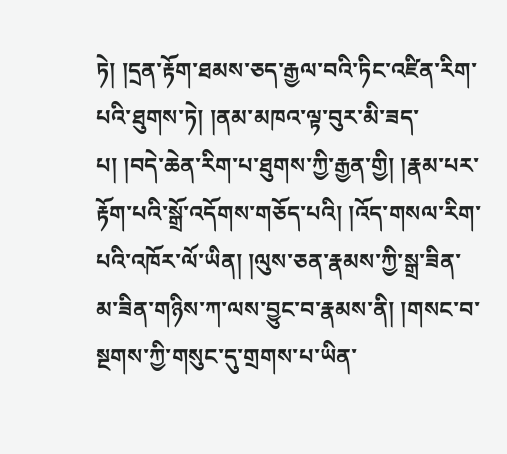ཏེ། །དྲན་རྟོག་ཐམས་ཅད་རྒྱལ་བའི་ཏིང་འཛིན་རིག་པའི་ཐུགས་ཏེ། །ནམ་མཁའ་ལྟ་བུར་མི་ཟད་པ། །བདེ་ཆེན་རིག་པ་ཐུགས་ཀྱི་རྒྱན་གྱི། །རྣམ་པར་རྟོག་པའི་སྒྲོ་འདོགས་གཅོད་པའི། །འོད་གསལ་རིག་པའི་འཁོར་ལོ་ཡིན། །ལུས་ཅན་རྣམས་ཀྱི་སྒྲ་ཟིན་མ་ཟིན་གཉིས་ཀ་ལས་བྱུང་བ་རྣམས་ནི། །གསང་བ་སྔགས་ཀྱི་གསུང་དུ་གྲགས་པ་ཡིན་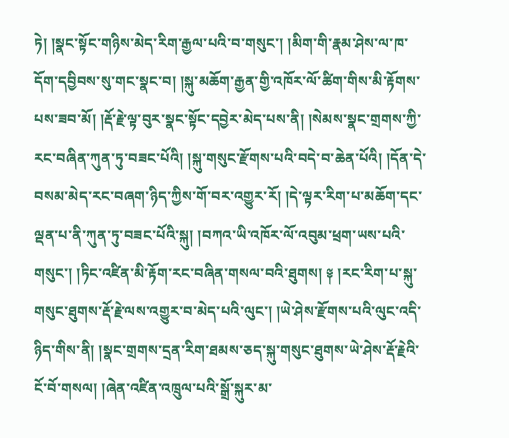ཏེ། །སྣང་སྟོང་གཉིས་མེད་རིག་རྒྱལ་པའི་བ་གསུང་། །མིག་གི་རྣམ་ཤེས་ལ་ཁ་དོག་དབྱིབས་སུ་གང་སྣང་བ། །སྐུ་མཆོག་རྒྱན་གྱི་འཁོར་ལོ་ཚིག་གིས་མི་རྟོགས་པས་ཟབ་མོ། །རྡོ་རྗེ་ལྟ་བུར་སྣང་སྟོང་དབྱེར་མེད་པས་ནི། །སེམས་སྣང་གྲགས་ཀྱི་རང་བཞིན་ཀུན་ཏུ་བཟང་པོའི། །སྐུ་གསུང་རྫོགས་པའི་བདེ་བ་ཆེན་པོའི། །དོན་དེ་བསམ་མེད་རང་བཞག་ཉིད་ཀྱིས་གོ་བར་འགྱུར་རོ། །དེ་ལྟར་རིག་པ་མཆོག་དང་ལྡན་པ་ནི་ཀུན་ཏུ་བཟང་པོའི་སྐུ། །བཀའ་ཡི་འཁོར་ལོ་འབུམ་ཕྲག་ཡས་པའི་གསུང་། །ཏིང་འཛིན་མི་རྟོག་རང་བཞིན་གསལ་བའི་ཐུགས། ༈ །རང་རིག་པ་སྐུ་གསུང་ཐུགས་རྡོ་རྗེ་ལས་འགྱུར་བ་མེད་པའི་ལུང་། །ཡེ་ཤེས་རྫོགས་པའི་ལུང་འདི་ཉིད་གིས་ནི། །སྣང་གྲགས་དྲན་རིག་ཐམས་ཅད་སྐུ་གསུང་ཐུགས་ཡེ་ཤེས་རྡོ་རྗེའི་ངོ་བོ་གསལ། །ཞེན་འཛིན་འཁྲུལ་པའི་སྒྲོ་སྐུར་མ་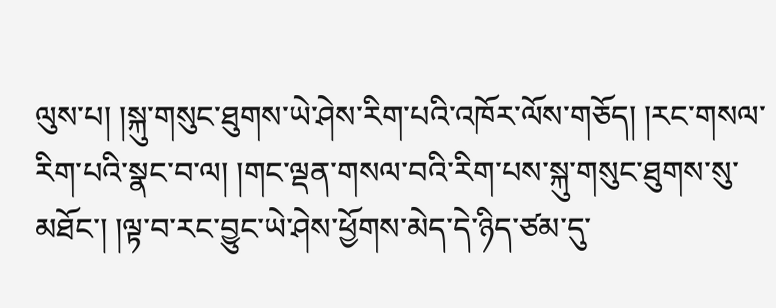ལུས་པ། །སྐུ་གསུང་ཐུགས་ཡེ་ཤེས་རིག་པའི་འཁོར་ལོས་གཅོད། །རང་གསལ་རིག་པའི་སྣང་བ་ལ། །གང་ལྡན་གསལ་བའི་རིག་པས་སྐུ་གསུང་ཐུགས་སུ་མཐོང་། །ལྟ་བ་རང་བྱུང་ཡེ་ཤེས་ཕྱོགས་མེད་དེ་ཉིད་ཙམ་དུ་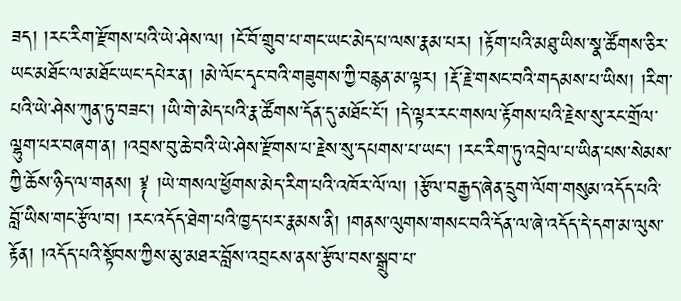ཟད། །རང་རིག་རྫོགས་པའི་ཡེ་ཤེས་ལ། །ངོ་བོ་གྲུབ་པ་གང་ཡང་མེད་པ་ལས་རྣམ་པར། །རྟོག་པའི་མཐུ་ཡིས་སྣ་ཚོགས་ཅིར་ཡང་མཐོང་ལ་མཐོང་ཡང་དཔེར་ན། །མེ་ལོང་དྭང་བའི་གཟུགས་ཀྱི་བརྙན་མ་ལྟར། །རྡོ་རྗེ་གསང་བའི་གདམས་པ་ཡིས། །རིག་པའི་ཡེ་ཤེས་ཀུན་ཏུ་བཟང་། །ཡི་གེ་མེད་པའི་རྣ་ཚོགས་དོན་དུ་མཐོང་ངོ་། །དེ་ལྟར་རང་གསལ་རྟོགས་པའི་རྗེས་སུ་རང་གྲོལ་ལྷུག་པར་བཞག་ན། །འབྲས་བུ་ཆེ་བའི་ཡེ་ཤེས་རྫོགས་པ་རྗེས་སུ་དཔགས་པ་ཡང་། །རང་རིག་ཏུ་འབྲེལ་པ་ཡིན་པས་སེམས་ཀྱི་ཆོས་ཉིད་ལ་གནས། ༈ །ཡེ་གསལ་ཕྱོགས་མེད་རིག་པའི་འཁོར་ལོ་ལ། །རྩོལ་བརྒྱད་ཞེན་དྲུག་ལོག་གསུམ་འདོད་པའི་བློ་ཡིས་གང་རྩོལ་བ། །རང་འདོད་ཐེག་པའི་ཁྱད་པར་རྣམས་ནི། །གནས་ལུགས་གསང་བའི་དོན་ལ་ཞེ་འདོད་དེ་དག་མ་ལུས་རྟོན། །འདོད་པའི་སྟོབས་ཀྱིས་མུ་མཐར་བློས་འབྲངས་ནས་རྩོལ་བས་སྒྲུབ་པ་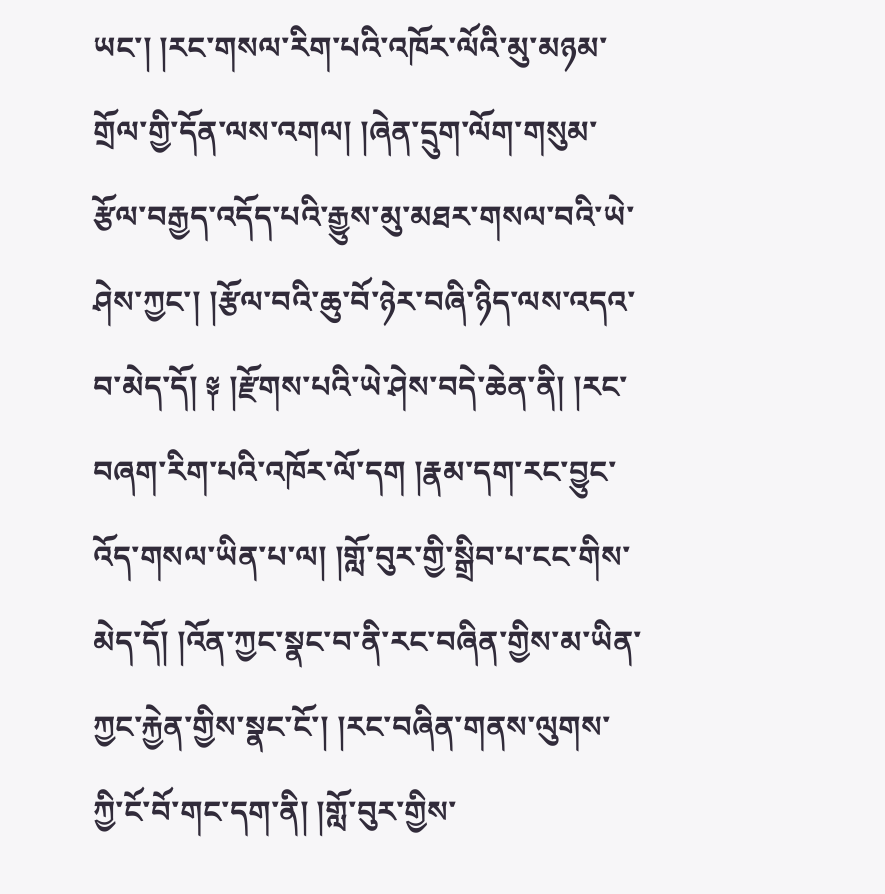ཡང་། །རང་གསལ་རིག་པའི་འཁོར་ལོའི་མུ་མཉམ་གྲོལ་གྱི་དོན་ལས་འགལ། །ཞེན་དྲུག་ལོག་གསུམ་རྩོལ་བརྒྱད་འདོད་པའི་རྒྱུས་མུ་མཐར་གསལ་བའི་ཡེ་ཤེས་ཀྱང་། །རྩོལ་བའི་ཆུ་བོ་ཉེར་བཞི་ཉིད་ལས་འདའ་བ་མེད་དོ། ༈ །རྫོགས་པའི་ཡེ་ཤེས་བདེ་ཆེན་ནི། །རང་བཞག་རིག་པའི་འཁོར་ལོ་དག །རྣམ་དག་རང་བྱུང་འོད་གསལ་ཡིན་པ་ལ། །གློ་བུར་གྱི་སྒྲིབ་པ་ངང་གིས་མེད་དོ། །འོན་ཀྱང་སྣང་བ་ནི་རང་བཞིན་གྱིས་མ་ཡིན་ཀྱང་རྐྱེན་གྱིས་སྣང་ངོ་། །རང་བཞིན་གནས་ལུགས་ཀྱི་ངོ་བོ་གང་དག་ནི། །གློ་བུར་གྱིས་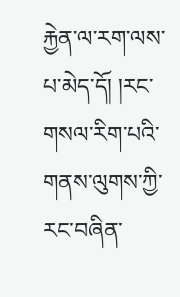རྐྱེན་ལ་རག་ལས་པ་མེད་དོ། །རང་གསལ་རིག་པའི་གནས་ལུགས་ཀྱི་རང་བཞིན་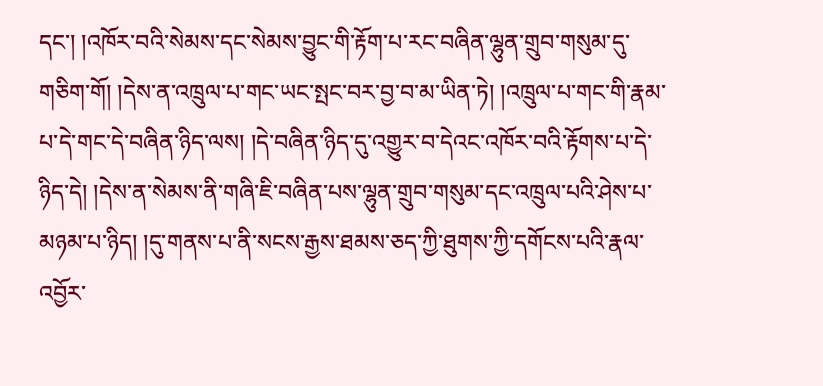དང་། །འཁོར་བའི་སེམས་དང་སེམས་བྱུང་གི་རྟོག་པ་རང་བཞིན་ལྷུན་གྲུབ་གསུམ་དུ་གཅིག་གོ། །དེས་ན་འཁྲུལ་པ་གང་ཡང་སྤང་བར་བྱ་བ་མ་ཡིན་ཏེ། །འཁྲུལ་པ་གང་གི་རྣམ་པ་དེ་གང་དེ་བཞིན་ཉིད་ལས། །དེ་བཞིན་ཉིད་དུ་འགྱུར་བ་དེའང་འཁོར་བའི་རྟོགས་པ་དེ་ཉིད་དེ། །དེས་ན་སེམས་ནི་གཞི་ཇི་བཞིན་པས་ལྷུན་གྲུབ་གསུམ་དང་འཁྲུལ་པའི་ཤེས་པ་མཉམ་པ་ཉིད། །དུ་གནས་པ་ནི་སངས་རྒྱས་ཐམས་ཅད་ཀྱི་ཐུགས་ཀྱི་དགོངས་པའི་རྣལ་འབྱོར་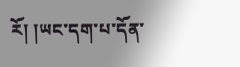རོ། །ཡང་དག་པ་དོན་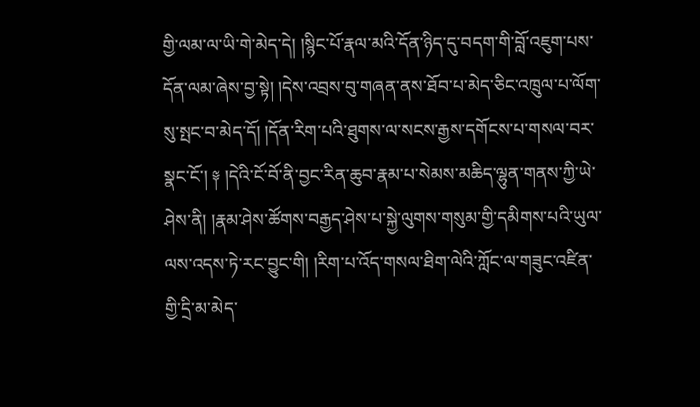གྱི་ལམ་ལ་ཡི་གེ་མེད་དེ། །སྙིང་པོ་རྣལ་མའི་དོན་ཉིད་དུ་བདག་གི་བློ་འཇུག་པས་དོན་ལམ་ཞེས་བྱ་སྟེ། །དེས་འབྲས་བུ་གཞན་ནས་ཐོབ་པ་མེད་ཅིང་འཁྲུལ་པ་ལོག་སུ་སྤང་བ་མེད་དོ། །དོན་རིག་པའི་ཐུགས་ལ་སངས་རྒྱས་དགོངས་པ་གསལ་བར་སྣང་ངོ་། ༈ །དེའི་ངོ་བོ་ནི་བྱང་རིན་ཆུབ་རྣམ་པ་སེམས་མཆིད་ལྷུན་གནས་ཀྱི་ཡེ་ཤེས་ནི། །རྣམ་ཤེས་ཚོགས་བརྒྱད་ཤེས་པ་སྐྱེ་ལུགས་གསུམ་གྱི་དམིགས་པའི་ཡུལ་ལས་འདས་ཏེ་རང་བྱུང་གི། །རིག་པ་འོད་གསལ་ཐིག་ལེའི་ཀློང་ལ་གཟུང་འཛིན་གྱི་དྲི་མ་མེད་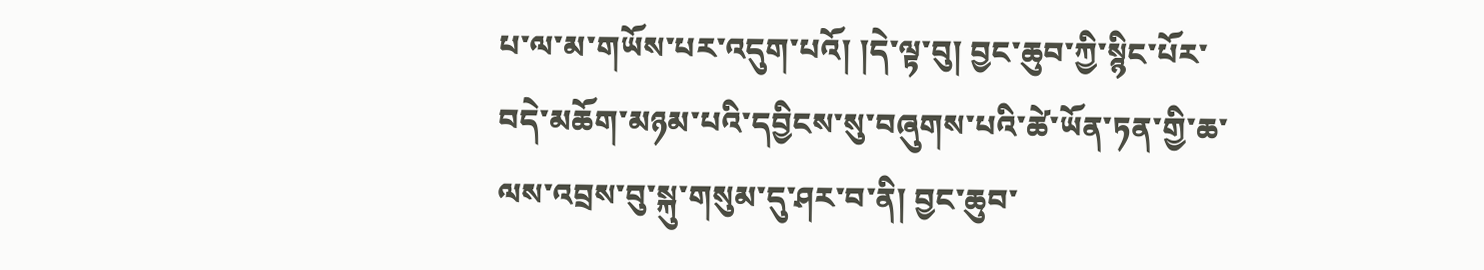པ་ལ་མ་གཡོས་པར་འདུག་པའོ། །དེ་ལྟ་བུ། བྱང་ཆུབ་ཀྱི་སྙིང་པོར་བདེ་མཆོག་མཉམ་པའི་དབྱིངས་སུ་བཞུགས་པའི་ཚེ་ཡོན་ཏན་གྱི་ཆ་ལས་འབྲས་བུ་སྐུ་གསུམ་དུ་ཤར་བ་ནི། བྱང་ཆུབ་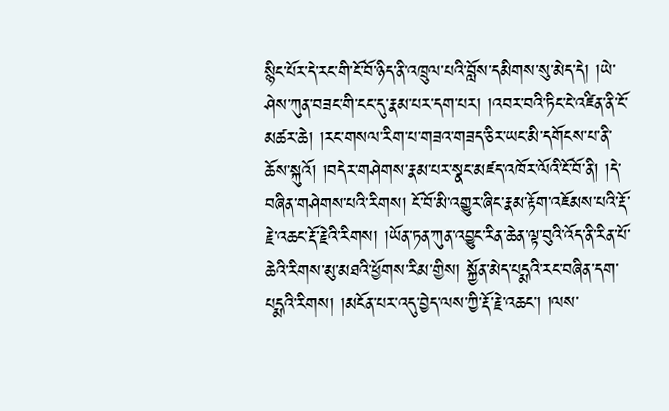སྙིང་པོར་དེ་རང་གི་ངོ་བོ་ཉིད་ནི་འཁྲུལ་པའི་བློས་དམིགས་སུ་མེད་དེ། །ཡེ་ཤེས་ཀུན་བཟང་གི་ངང་དུ་རྣམ་པར་དག་པར། །འབར་བའི་ཏིང་ངེ་འཛིན་ནི་ངོ་མཚར་ཆེ། །རང་གསལ་རིག་པ་གཟའ་གཟད་ཅིར་ཡང་མི་དགོངས་པ་ནི་ཆོས་སྐུའོ། །བདེར་གཤེགས་རྣམ་པར་སྣང་མཛད་འཁོར་ལོའི་ངོ་བོ་ནི། །དེ་བཞིན་གཤེགས་པའི་རིགས། ངོ་བོ་མི་འགྱུར་ཞིང་རྣམ་རྟོག་འཇོམས་པའི་རྡོ་རྗེ་འཆང་རྡོ་རྗེའི་རིགས། །ཡོན་ཏན་ཀུན་འབྱུང་རིན་ཆེན་ལྟ་བུའི་འོད་ནི་རིན་པོ་ཆེའི་རིགས་མུ་མཐའི་ཕྱོགས་རིམ་གྱིས། སྐྱོན་མེད་པདྨའི་རང་བཞིན་དག་པདྨའི་རིགས། །མངོན་པར་འདུ་བྱེད་ལས་ཀྱི་རྡོ་རྗེ་འཆང་། །ལས་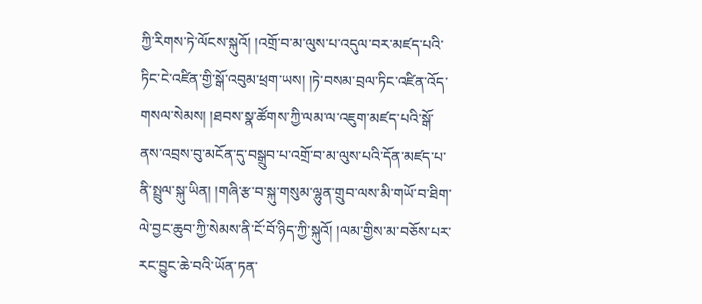ཀྱི་རིགས་ཏེ་ལོངས་སྐུའོ། །འགྲོ་བ་མ་ལུས་པ་འདུལ་བར་མཛད་པའི་ཏིང་ངེ་འཛིན་གྱི་སྒོ་འབུམ་ཕྲག་ཡས། །ཏེ་བསམ་བྲལ་ཏིང་འཛིན་འོད་གསལ་སེམས། །ཐབས་སྣ་ཚོགས་ཀྱི་ལམ་ལ་འཇུག་མཛད་པའི་སྒོ་ནས་འབྲས་བུ་མངོན་དུ་བསྒྲུབ་པ་འགྲོ་བ་མ་ལུས་པའི་དོན་མཛད་པ་ནི་སྤྲུལ་སྐུ་ཡིན། །གཞི་རྩ་བ་སྐུ་གསུམ་ལྷུན་གྲུབ་ལས་མི་གཡོ་བ་ཐིག་ལེ་བྱང་ཆུབ་ཀྱི་སེམས་ནི་ངོ་བོ་ཉིད་ཀྱི་སྐུའོ། །ལམ་གྱིས་མ་བཅོས་པར་རང་བྱུང་ཆེ་བའི་ཡོན་ཏན་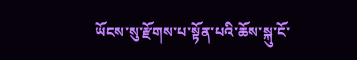ཡོངས་སུ་རྫོགས་པ་སྟོན་པའི་ཆོས་སྐུ་ངོ་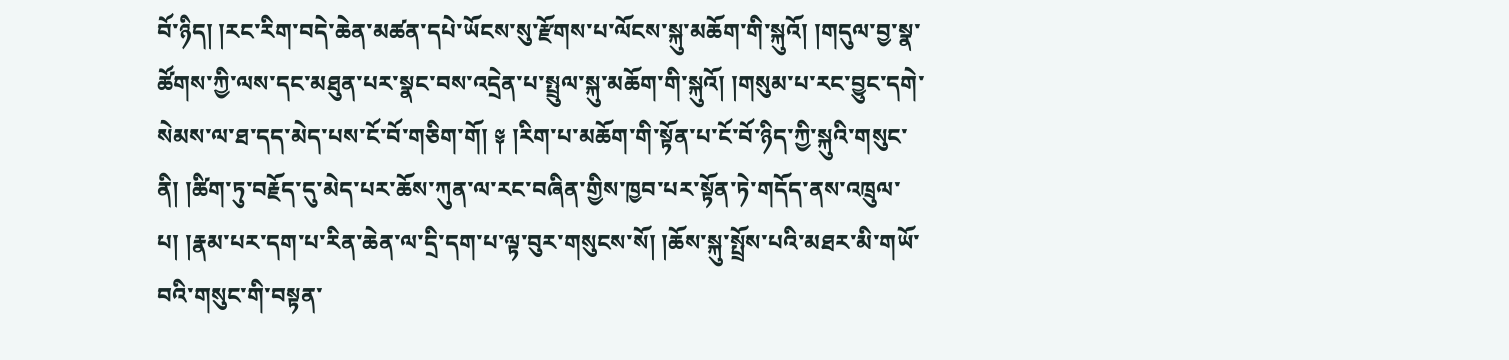བོ་ཉིད། །རང་རིག་བདེ་ཆེན་མཚན་དཔེ་ཡོངས་སུ་རྫོགས་པ་ལོངས་སྐུ་མཆོག་གི་སྐུའོ། །གདུལ་བྱ་སྣ་ཚོགས་ཀྱི་ལས་དང་མཐུན་པར་སྣང་བས་འདྲེན་པ་སྤྲུལ་སྐུ་མཆོག་གི་སྐུའོ། །གསུམ་པ་རང་བྱུང་དགེ་སེམས་ལ་ཐ་དད་མེད་པས་ངོ་བོ་གཅིག་གོ། ༈ །རིག་པ་མཆོག་གི་སྟོན་པ་ངོ་བོ་ཉིད་ཀྱི་སྐུའི་གསུང་ནི། །ཚིག་ཏུ་བརྗོད་དུ་མེད་པར་ཆོས་ཀུན་ལ་རང་བཞིན་གྱིས་ཁྱབ་པར་སྟོན་ཏེ་གདོད་ནས་འཁྲུལ་པ། །རྣམ་པར་དག་པ་རིན་ཆེན་ལ་དྲི་དག་པ་ལྟ་བུར་གསུངས་སོ། །ཆོས་སྐུ་སྤྲོས་པའི་མཐར་མི་གཡོ་བའི་གསུང་གི་བསྟན་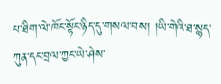པ་ཐིག་ལེ་ཁོང་སྟོང་ཉིད་དུ་གསལ་བས། །ཡི་གེའི་ཐ་སྙད་ཀུན་དང་བྲལ་ཀྱང་ཡེ་ཤེས་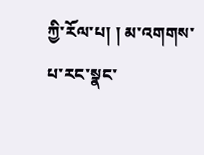ཀྱི་རོལ་པ། ། མ་འགགས་པ་རང་སྣང་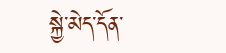སྐྱེ་མེད་དོན་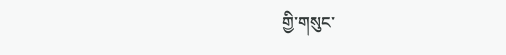གྱི་གསུང་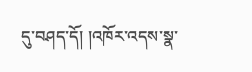དུ་བཤད་དོ། །འཁོར་འདས་སྣ་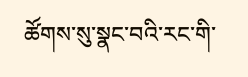ཚོགས་སུ་སྣང་བའི་རང་གི་